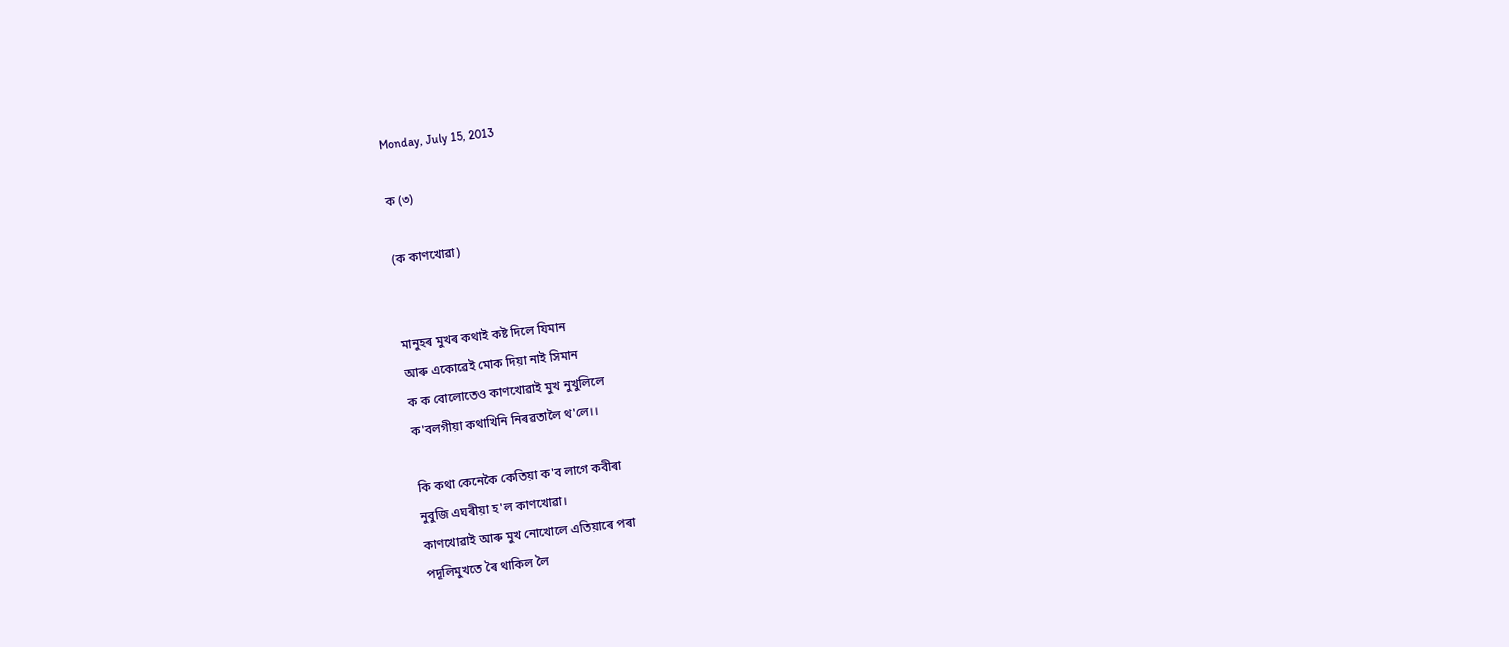Monday, July 15, 2013

ক (৩)

(ক কাণখোৱা)


মানুহৰ মুখৰ কথাই কষ্ট দিলে যিমান
আৰু একোৱেই মোক দিয়া নাই সিমান
ক ক বোলোতেও কাণখোৱাই মুখ নুখুলিলে
ক'বলগীয়া কথাখিনি নিৰৱতালৈ থ'লে।।

কি কথা কেনেকৈ কেতিয়া ক'ব লাগে কবীৰা
নুবুজি এঘৰীয়া হ'ল কাণখোৱা।
কাণখোৱাই আৰু মুখ নোখোলে এতিয়াৰে পৰা
পদূলিমুখতে ৰৈ থাকিল লৈ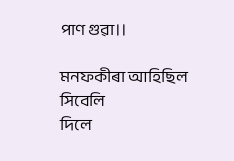পাণ গুৱা।।

মনফকীৰা আহিছিল সিবেলি
দিলে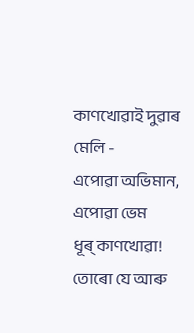কাণখোৱাই দুৱাৰ মেলি -
এপোৱা অভিমান, এপোৱা ভেম
ধূৰ্ কাণখোৱা! তোৰো যে আৰু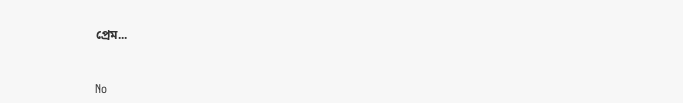প্রেম...


No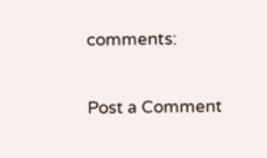comments:

Post a Comment